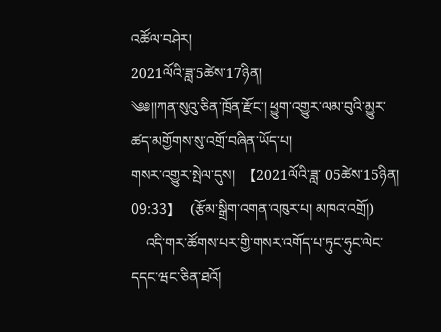འཚོལ་བཤེར།
2021ལོའི་ཟླ་5ཚེས་17ཉིན།
༄༅།།ཀན་སུའུ་ཅིན་ཁྲོན་རྫོང་། ཕྱུག་འགྱུར་ལམ་བུའི་མྱུར་ཚད་མགྱོགས་སུ་འགྲོ་བཞིན་ཡོད་པ།
གསར་འགྱུར་སྤེལ་དུས།  【2021ལོའི་ཟླ་ 05ཚེས་15ཉིན། 09:33】   (རྩོམ་སྒྲིག་འགན་འཁུར་པ། མཁའ་འགྲོ།)
    འདི་གར་ཚོགས་པར་གྱི་གསར་འགོད་པ་ཏུང་ཧུང་ལེང་དདང་ཝང་ཅིན་ཐའོ།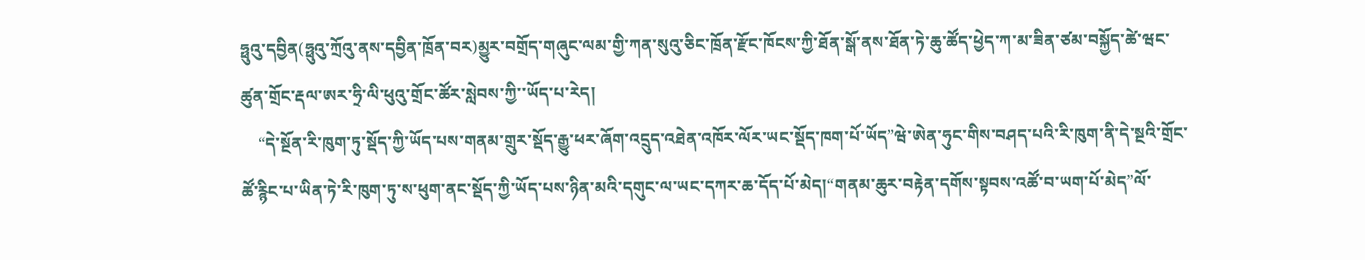ཧྥུའུ་དབྱིན(ཧྥུའུ་ཀྲོའུ་ནས་དབྱིན་ཁྲོན་བར)མྱུར་བགྲོད་གཞུང་ལམ་གྱི་ཀན་སུའུ་ཅིང་ཁྲོན་རྫོང་ཁོངས་ཀྱི་ཐོན་སྒོ་ནས་ཐོན་ཏེ་ཆུ་ཚོད་ཕྱེད་ཀ་མ་ཟིན་ཙམ་བསྐྱོད་ཚེ་ཝང་ཚུན་གྲོང་རྡལ་ཨར་ཧྲི་ལི་ཕུའུ་གྲོང་ཚོར་སླེབས་ཀྱི་་ཡོད་པ་རེད།
    “དེ་སྔོན་རི་ཁུག་ཏུ་སྡོད་ཀྱི་ཡོད་པས་གནམ་གྲུར་སྡོད་རྒྱུ་ཕར་ཞོག་འདྲུད་འཐེན་འཁོར་ལོར་ཡང་སྡོད་ཁག་པོ་ཡོད”ཝེ་ཨེན་ཧུང་གིས་བཤད་པའི་རི་ཁུག་ནི་དེ་སྔའི་གྲོང་ཚོ་རྙིང་པ་ཡིན་ཏེ་རི་ཁུག་ཏུ་ས་ཕུག་ནང་སྡོད་ཀྱི་ཡོད་པས་ཉིན་མའི་དགུང་ལ་ཡང་དཀར་ཆ་དོད་པོ་མེད།“གནམ་ཆུར་བརྟེན་དགོས་སྟབས་འཚོ་བ་ཡག་པོ་མེད”ལོ་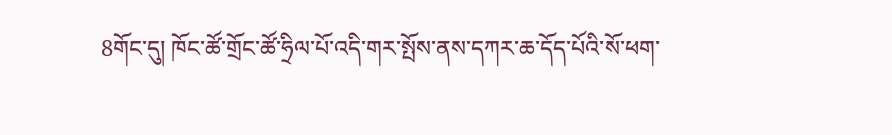8གོང་དུ། ཁོང་ཚོ་གྲོང་ཚོ་ཧྲིལ་པོ་འདི་གར་སྤོས་ནས་དཀར་ཆ་དོད་པོའི་སོ་ཕག་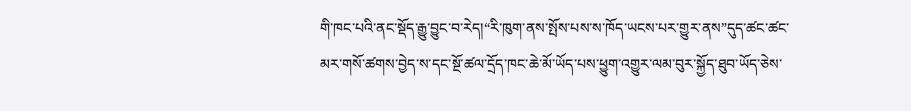གི་ཁང་པའི་ནང་སྡོད་རྒྱུ་བྱུང་བ་རེད།“རི་ཁུག་ནས་སྤོས་པས་ས་ཁོད་ཡངས་པར་གྱུར་ནས”དུད་ཚང་ཚང་མར་གསོ་ཚགས་བྱེད་ས་དང་སྔོ་ཚལ་དྲོད་ཁང་ཆེ་མོ་ཡོད་པས་ཕྱུག་འགྱུར་ལམ་བུར་སྐྱོད་ཐུབ་ཡོད་ཅེས་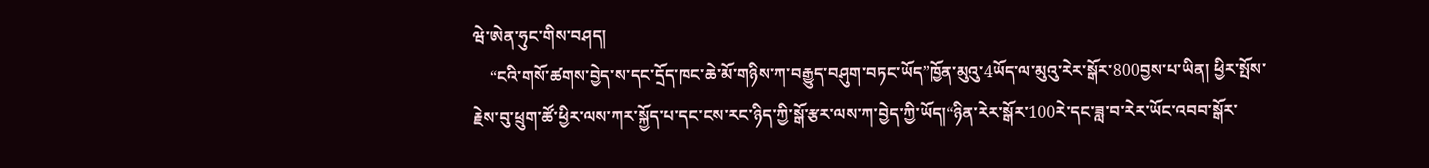ཝེ་ཨེན་ཧུང་གིས་བཤད།
    “ངའི་གསོ་ཚགས་བྱེད་ས་དང་དྲོད་ཁང་ཆེ་མོ་གཉིས་ཀ་བརྒྱུད་བཤུག་བཏང་ཡོད”ཁྱོན་མུའུ་4ཡོད་ལ་མུའུ་རེར་སྒོར་800བྱས་པ་ཡིན། ཕྱིར་སྤོས་རྗེས་བུ་ཕྲུག་ཚོ་ཕྱིར་ལས་ཀར་སྐྱོད་པ་དང་ངས་རང་ཉིད་ཀྱི་སྒོ་རྩར་ལས་ཀ་བྱེད་ཀྱི་ཡོད།“ཉིན་རེར་སྒོར་100རེ་དང་ཟླ་བ་རེར་ཡོང་འབབ་སྒོར་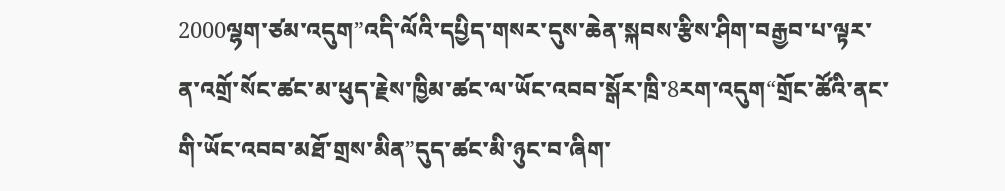2000ལྷག་ཙམ་འདུག”འདི་ལོའི་དཔྱིད་གསར་དུས་ཆེན་སྐབས་རྩིས་ཤིག་བརྒྱབ་པ་ལྟར་ན་འགྲོ་སོང་ཚང་མ་ཕུད་རྗེས་ཁྱིམ་ཚང་ལ་ཡོང་འབབ་སྒོར་ཁྲི་8རག་འདུག“གྲོང་ཚོའི་ནང་གི་ཡོང་འབབ་མཐོ་གྲས་མིན”དུད་ཚང་མི་ཉུང་བ་ཞིག་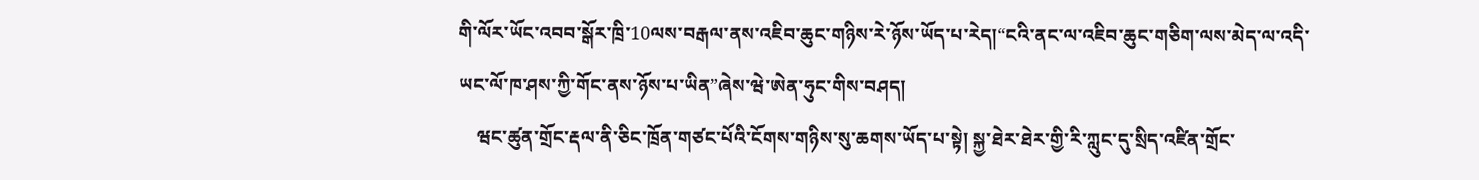གི་ལོར་ཡོང་འབབ་སྒོར་ཁྲི་10ལས་བརྒལ་ནས་འཇིབ་ཆུང་གཉིས་རེ་ཉོས་ཡོད་པ་རེད།“ངའི་ནང་ལ་འཇིབ་ཆུང་གཅིག་ལས་མེད་ལ་འདི་ཡང་ལོ་ཁ་ཤས་ཀྱི་གོང་ནས་ཉོས་པ་ཡིན”ཞེས་ཝེ་ཨེན་ཧུང་གིས་བཤད།
    ཝང་ཚུན་གྲོང་རྡལ་ནི་ཅིང་ཁྲོན་གཙང་པོའི་ངོགས་གཉིས་སུ་ཆགས་ཡོད་པ་སྟེ། སྐྱ་ཐེར་ཐེར་གྱི་རི་ཀླུང་དུ་སྲིད་འཛིན་གྲོང་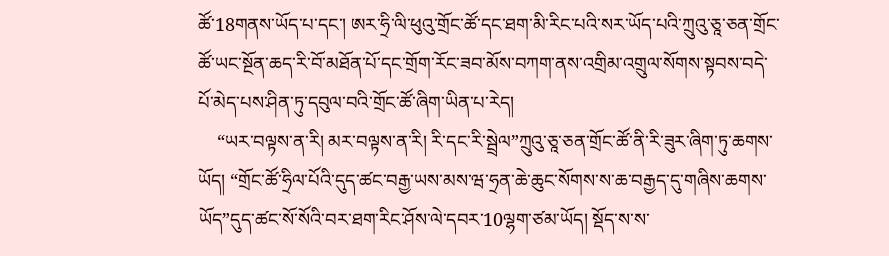ཚོ་18གནས་ཡོད་པ་དང་། ཨར་ཧྲི་ལི་ཕུའུ་གྲོང་ཚོ་དང་ཐག་མི་རིང་པའི་སར་ཡོད་པའི་ཀྲུའུ་ཅཱ་ཅན་གྲོང་ཚོ་ཡང་སྔོན་ཆད་རི་བོ་མཐོན་པོ་དང་གྲོག་རོང་ཟབ་མོས་བཀག་ནས་འགྲིམ་འགྲུལ་སོགས་སྟབས་བདེ་པོ་མེད་པས་ཤིན་ཏུ་དབུལ་བའི་གྲོང་ཚོ་ཞིག་ཡིན་པ་རེད།
    “ཡར་བལྟས་ན་རི། མར་བལྟས་ན་རི། རི་དང་རི་སྦྲེལ”ཀྲུའུ་ཅཱ་ཅན་གྲོང་ཚོ་ནི་རི་ཟུར་ཞིག་ཏུ་ཆགས་ཡོད། “གྲོང་ཚོ་ཧྲིལ་པོའི་དུད་ཚང་བརྒྱ་ཡས་མས་ཝ་ཧྲན་ཆེ་ཆུང་སོགས་ས་ཆ་བརྒྱད་དུ་གཞིས་ཆགས་ཡོད”དུད་ཚང་སོ་སོའི་བར་ཐག་རིང་ཤོས་ལེ་དབར་10ལྷག་ཙམ་ཡོད། སྡོད་ས་ས་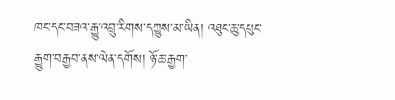ཁང་དང་བཟའ་རྒྱུ་འབྲུ་རིགས་དཀྱུས་མ་ཡིན། འཐུང་ཆུ་དཔུང་རྒྱུག་བརྒྱབ་ནས་ལེན་དགོས། ཉོ་ཆ་རྒྱག་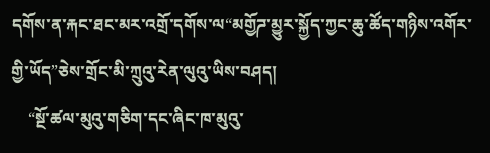དགོས་ན་རྐང་ཐང་མར་འགྲོ་དགོས་ལ“མགྱོཌ་མྱུར་སྐྱོད་ཀྱང་ཆུ་ཚོད་གཉིས་འགོར་གྱི་ཡོད”ཅེས་གྲོང་མི་ཀྲུའུ་རེན་ལུའུ་ཡིས་བཤད།
    “སྔོ་ཚལ་མུའུ་གཅིག་དང་ཞིང་ཁ་མུའུ་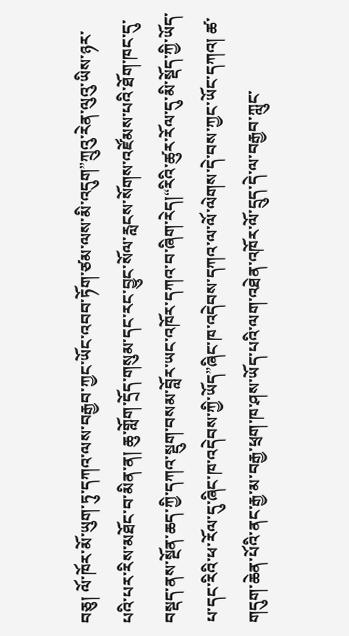བཅུ། ལོ་ཁོར་མོ་ཡུག་ཏུ་དཀའ་ལས་བརྒྱབ་ཀྱང་ཡོང་འབབ་ཏོག་ཙམ་ལས་མི་འདུག”ཀྲུའུ་རེན་ལུའུ་ཡིས་ཉར་པའི་པར་རིས་མཐོང་བ་མིན་ན། ཆུ་གློག་དྲོད་གསུམ་དང་རང་བྱུང་སོལ་རླངས་སོགས་འཛོམས་པའི་ཐོག་ཁང་དུ་བསྡད་ནས་སྔོན་ཆད་ཀྱི་དཀའ་སྡུག་བསམ་བློར་ཡང་འཁོར་དཀའ་བ་ཞིག་རེད།“རིའི་ཚུར་རོལ་དུ་མི་སྡོད་ཀྱི་ཡོད་པ་དང་རིའི་ཕ་རོལ་དུ་ཞིང་ཁ་འདེབས་ཀྱི་ཡོད”ཞིང་ཁ་འདེབས་དཀའ་ལ་ལོ་ལེགས་དེ་བས་ཀྱང་ཡོང་དཀའ། ཚ་གདུག་ཆེན་པོའི་ནང་རྒྱ་མ་བརྒྱ་ཕྲག་ཁ་ཤས་ཡོད་པའི་ལག་འཐེན་འཁོར་ལོ་དྲུད་དེ་ལ་བརྒྱབ་ཀླུང་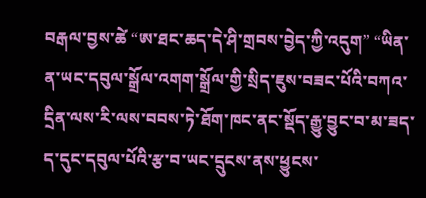བརྒལ་བྱས་ཚེ “ཨ་ཐང་ཆད་དེ་ཤི་གྲབས་བྱེད་ཀྱི་འདུག” “ཡིན་ན་ཡང་དབུལ་སྒྲོལ་འགག་སྒྲོལ་གྱི་སྲིད་ཇུས་བཟང་པོའི་བཀའ་དྲིན་ལས་རི་ལས་བབས་ཏེ་ཐོག་ཁང་ནང་སྡོད་རྒྱུ་བྱུང་བ་མ་ཟད་ད་དུང་དབུལ་པོའི་རྩ་བ་ཡང་དྲུངས་ནས་ཕྱུངས་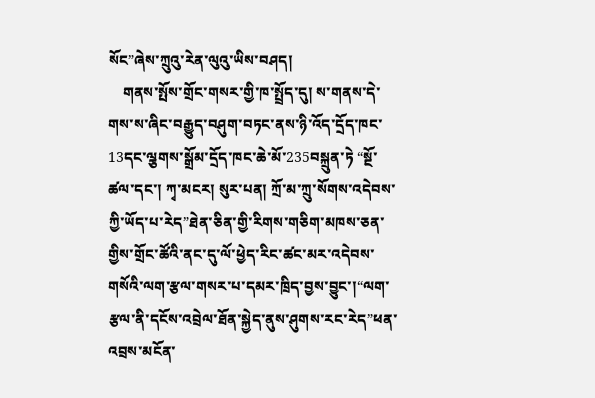སོང”ཞེས་ཀྲུའུ་རེན་ལུའུ་ཡིས་བཤད།
    གནས་སྤོས་གྲོང་གསར་གྱི་ཁ་སྤྲོད་དུ། ས་གནས་དེ་གས་ས་ཞིང་བརྒྱུད་བཤུག་བཏང་ནས་ཉི་འོད་དྲོད་ཁང་13དང་ལྕགས་སྒྲོམ་དྲོད་ཁང་ཆེ་མོ་235བསྐྲུན་ཏེ “སྔོ་ཚལ་དང་། ཀྭ་མངར། སུར་པན། ཀྲོ་མ་ཀྲུ་སོགས་འདེབས་ཀྱི་ཡོད་པ་རེད”ཐེན་ཅིན་གྱི་རིགས་གཅིག་མཁས་ཅན་གྱིས་གྲོང་ཚོའི་ནང་དུ་ལོ་ཕྱེད་རིང་ཚང་མར་འདེབས་གསོའི་ལག་རྩལ་གསར་པ་དམར་ཁྲིད་བྱས་བྱུང་།“ལག་རྩལ་ནི་དངོས་འབྲེལ་ཐོན་སྐྱེད་ནུས་ཤུགས་རང་རེད”ཕན་འབྲས་མངོན་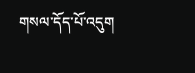གསལ་དོད་པོ་འདུག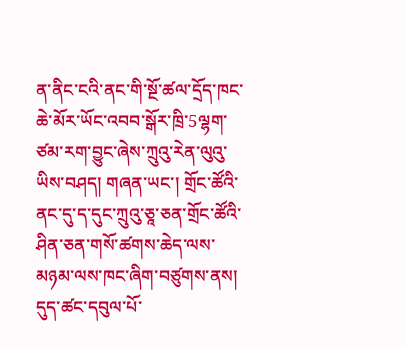ན་ནིང་ངའི་ནང་གི་སྔོ་ཚལ་དྲོད་ཁང་ཆེ་མོར་ཡོང་འབབ་སྒོར་ཁྲི་5ལྷག་ཙམ་རག་བྱུང་ཞེས་ཀྲུའུ་རེན་ལུའུ་ཡིས་བཤད། གཞན་ཡང་། གྲོང་ཚོའི་ནང་དུ་ད་དུང་ཀྲུའུ་ཅཱ་ཅན་གྲོང་ཚོའི་ཤིན་ཅན་གསོ་ཚགས་ཆེད་ལས་མཉམ་ལས་ཁང་ཞིག་བཙུགས་ནས། དུད་ཚང་དབུལ་པོ་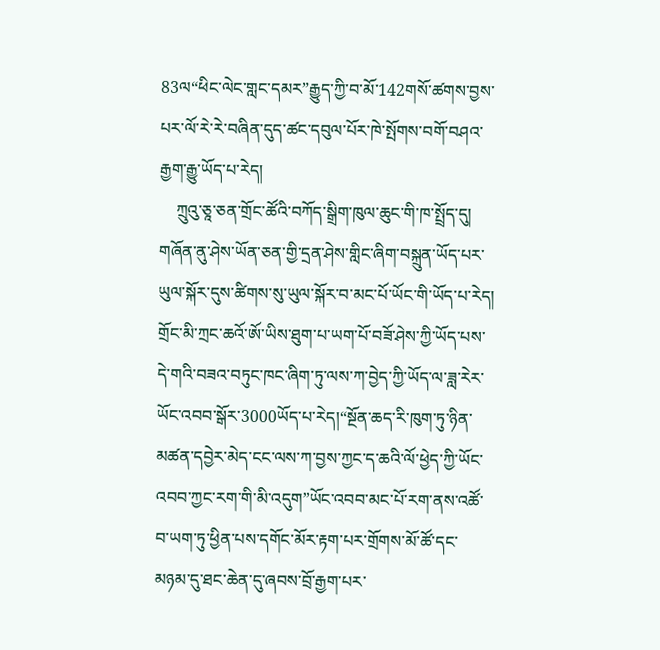83ལ“ཕིང་ལེང་གླང་དམར”རྒྱུད་ཀྱི་བ་མོ་142གསོ་ཚགས་བྱས་པར་ལོ་རེ་རེ་བཞིན་དུད་ཚང་དབུལ་པོར་ཁེ་སྤོགས་བགོ་བཤའ་རྒྱག་རྒྱུ་ཡོད་པ་རེད།
    ཀྲུའུ་ཅཱ་ཅན་གྲོང་ཚོའི་བཀོད་སྒྲིག་ཁུལ་ཆུང་གི་ཁ་སྤྲོད་དུ། གཞོན་ནུ་ཤེས་ཡོན་ཅན་གྱི་དྲན་ཤེས་གླིང་ཞིག་བསྐྲུན་ཡོད་པར་ཡུལ་སྐོར་དུས་ཚིགས་སུ་ཡུལ་སྐོར་བ་མང་པོ་ཡོང་གི་ཡོད་པ་རེད། གྲོང་མི་ཀྲང་ཆའོ་ཨོ་ཡིས་ཐུག་པ་ཡག་པོ་བཟོ་ཤེས་ཀྱི་ཡོད་པས་དེ་གའི་བཟའ་བཏུང་ཁང་ཞིག་ཏུ་ལས་ཀ་བྱེད་ཀྱི་ཡོད་ལ་ཟླ་རེར་ཡོང་འབབ་སྒོར་3000ཡོད་པ་རེད།“སྔོན་ཆད་རི་ཁུག་ཏུ་ཉིན་མཚན་དབྱེར་མེད་ངང་ལས་ཀ་བྱས་ཀྱང་ད་ཆའི་ལོ་ཕྱེད་ཀྱི་ཡོང་འབབ་ཀྱང་རག་གི་མི་འདུག”ཡོང་འབབ་མང་པོ་རག་ནས་འཚོ་བ་ཡག་ཏུ་ཕྱིན་པས་དགོང་མོར་རྟག་པར་གྲོགས་མོ་ཚོ་དང་མཉམ་དུ་ཐང་ཆེན་དུ་ཞབས་བྲོ་རྒྱག་པར་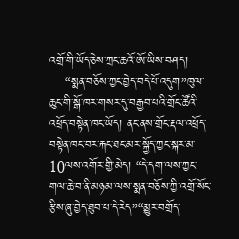འགྲོ་གི་ཡོད་ཅེས་ཀྲང་ཆའོ་ཨོ་ཡིས་བཤད།
    “སྨན་བཅོས་ཀྱང་བྱེད་བདེ་པོ་འདུག”ཁུལ་ཆུང་གི་སྒོ་ཁར་གསར་དུ་བརྒྱབ་པའི་གྲོང་ཚོའི་འཕྲོད་བསྟེན་ཁང་ཡོད། ནང་ནས་གྲོང་རྡལ་འཕྲོད་བསྟེན་ཁང་བར་རྐང་ཐང་མར་སྐྱོད་ཀྱང་སྐར་མ་10ལས་འགོར་གྱི་མེད། “དེ་དག་ལས་ཀྱང་གལ་ཆེ་བ་ནི་མཉམ་ལས་སྨན་བཅོས་ཀྱི་འགྲོ་སོང་རྩིས་ཞུ་བྱེད་ཐུབ་པ་དེ་རེད”“མྱུར་བགྲོད་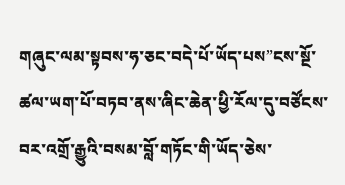གཞུང་ལམ་སྟབས་ཧ་ཅང་བདེ་པོ་ཡོད་པས”ངས་སྔོ་ཚལ་ཡག་པོ་བཏབ་ནས་ཞིང་ཆེན་ཕྱི་རོལ་དུ་བཙོངས་བར་འགྲོ་རྒྱུའི་བསམ་བློ་གཏོང་གི་ཡོད་ཅེས་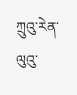ཀྲུའུ་རེན་ལུའུ་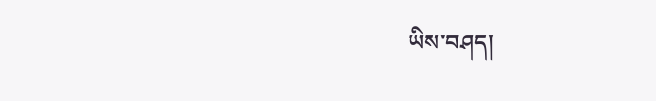ཡིས་བཤད།